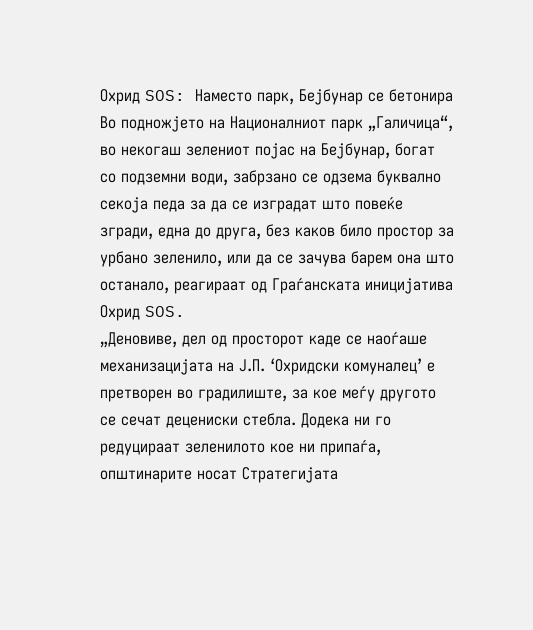Охрид SOS: Наместо парк, Бејбунар се бетонира
Во подножјето на Националниот парк „Галичица“, во некогаш зелениот појас на Бејбунар, богат со подземни води, забрзано се одзема буквално секоја педа за да се изградат што повеќе згради, една до друга, без каков било простор за урбано зеленило, или да се зачува барем она што останало, реагираат од Граѓанската иницијатива Охрид SOS.
„Деновиве, дел од просторот каде се наоѓаше механизацијата на Ј.П. ‘Охридски комуналец’ е претворен во градилиште, за кое меѓу другото се сечат децениски стебла. Додека ни го редуцираат зеленилото кое ни припаѓа, општинарите носат Стратегијата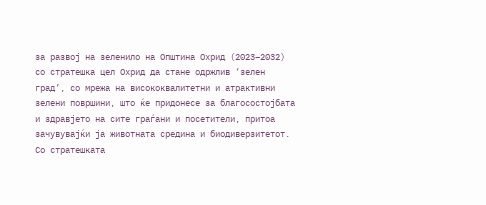за развој на зеленило на Општина Охрид (2023–2032) со стратешка цел Охрид да стане одржлив ‘зелен град’, со мрежа на висококвалитетни и атрактивни зелени површини, што ќе придонесе за благосостојбата и здравјето на сите граѓани и посетители, притоа зачувувајќи ја животната средина и биодиверзитетот. Со стратешката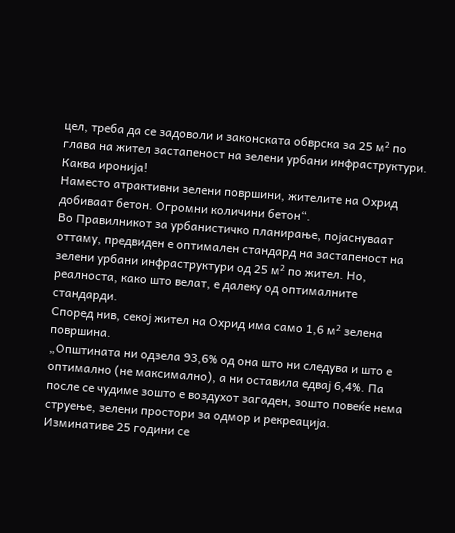цел, треба да се задоволи и законската обврска за 25 м² по глава на жител застапеност на зелени урбани инфраструктури.
Каква иронија!
Наместо атрактивни зелени површини, жителите на Охрид добиваат бетон. Огромни количини бетон“.
Во Правилникот за урбанистичко планирање, појаснуваат оттаму, предвиден е оптимален стандард на застапеност на зелени урбани инфраструктури од 25 м² по жител. Но, реалноста, како што велат, е далеку од оптималните стандарди.
Според нив, секој жител на Охрид има само 1,6 м² зелена површина.
„Општината ни одзела 93,6% од она што ни следува и што е оптимално (не максимално), а ни оставила едвај 6,4%. Па после се чудиме зошто е воздухот загаден, зошто повеќе нема струење, зелени простори за одмор и рекреација.
Изминативе 25 години се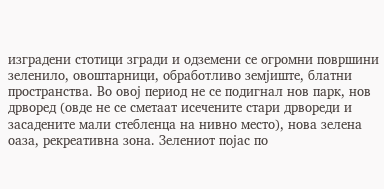изградени стотици згради и одземени се огромни површини зеленило, овоштарници, обработливо земјиште, блатни пространства. Во овој период не се подигнал нов парк, нов дрворед (овде не се сметаат исечените стари дрвореди и засадените мали стебленца на нивно место), нова зелена оаза, рекреативна зона. Зелениот појас по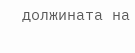должината на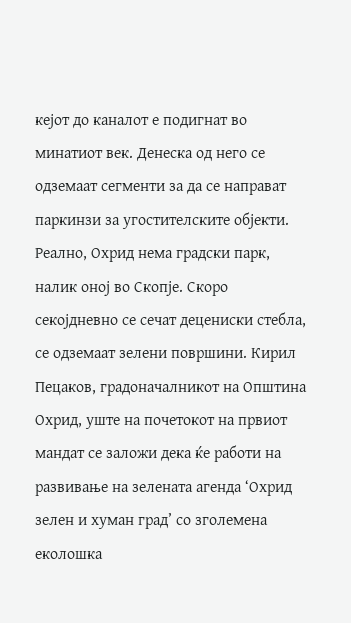кејот до каналот е подигнат во минатиот век. Денеска од него се одземаат сегменти за да се направат паркинзи за угостителските објекти. Реално, Охрид нема градски парк, налик оној во Скопје. Скоро секојдневно се сечат децениски стебла, се одземаат зелени површини. Кирил Пецаков, градоначалникот на Општина Охрид, уште на почетокот на првиот мандат се заложи дека ќе работи на развивање на зелената агенда ‘Охрид зелен и хуман град’ со зголемена еколошка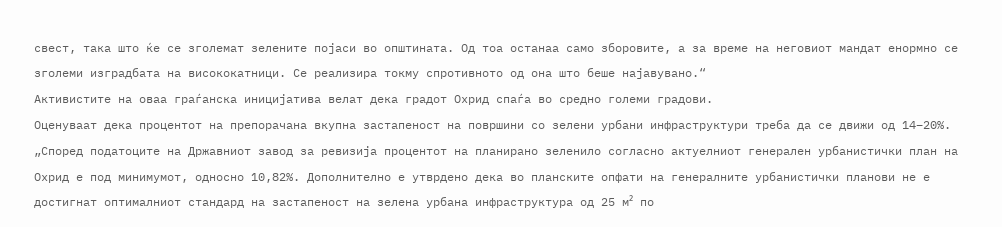свест, така што ќе се зголемат зелените појаси во општината. Од тоа останаа само зборовите, а за време на неговиот мандат енормно се зголеми изградбата на висококатници. Се реализира токму спротивното од она што беше најавувано.“
Активистите на оваа граѓанска иницијатива велат дека градот Охрид спаѓа во средно големи градови.
Оценуваат дека процентот на препорачана вкупна застапеност на површини со зелени урбани инфраструктури треба да се движи од 14–20%.
„Според податоците на Државниот завод за ревизија процентот на планирано зеленило согласно актуелниот генерален урбанистички план на Охрид е под минимумот, односно 10,82%. Дополнително е утврдено дека во планските опфати на генералните урбанистички планови не е достигнат оптималниот стандард на застапеност на зелена урбана инфраструктура од 25 м² по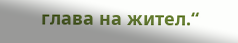глава на жител.“